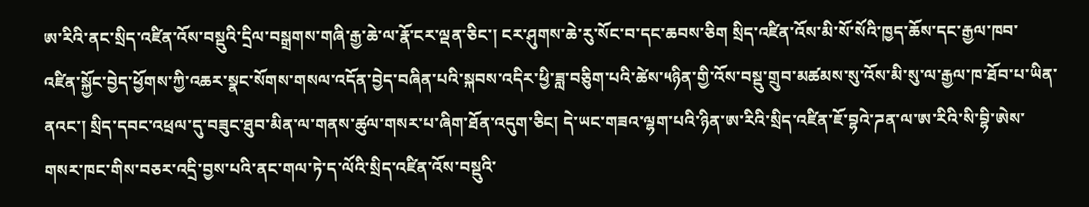ཨ་རིའི་ནང་སྲིད་འཛིན་འོས་བསྡུའི་དྲིལ་བསྒྲགས་གཞི་རྒྱ་ཆེ་ལ་རྣོ་ངར་ལྡན་ཅིང་། ངར་ཤུགས་ཆེ་རུ་སོང་བ་དང་ཆབས་ཅིག སྲིད་འཛིན་འོས་མི་སོ་སོའི་ཁྱད་ཆོས་དང་རྒྱལ་ཁབ་འཛིན་སྐྱོང་བྱེད་ཕྱོགས་ཀྱི་འཆར་སྣང་སོགས་གསལ་འདོན་བྱེད་བཞིན་པའི་སྐབས་འདིར་ཕྱི་ཟླ་བཅིུག་པའི་ཚེས་༥ཉིན་གྱི་འོས་བསྡུ་གྲུབ་མཚམས་སུ་འོས་མི་སུ་ལ་རྒྱལ་ཁ་ཐོབ་པ་ཡིན་ནའང་། སྲིད་དབང་འཕྲལ་དུ་བཟུང་ཐུབ་མིན་ལ་གནས་ཚུལ་གསར་པ་ཞིག་ཐོན་འདུག་ཅིང། དེ་ཡང་གཟའ་ལྷག་པའི་ཉིན་ཨ་རིའི་སྲིད་འཛིན་ཇོ་བྷའེ་ཌན་ལ་ཨ་རིའི་སི་བྷི་ཨེས་གསར་ཁང་གིས་བཅར་འདྲི་བྱས་པའི་ནང་གལ་ཏེ་ད་ལོའི་སྲིད་འཛིན་འོས་བསྡུའི་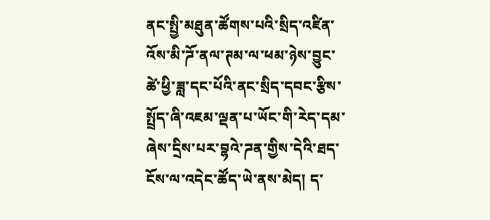ནང་སྤྱི་མཐུན་ཚོགས་པའི་སྲིད་འཛིན་འོས་མི་ཌོ་ནལ་ཊམ་ལ་ཕམ་ཉེས་བྱུང་ཚེ་ཕྱི་ཟླ་དང་པོའི་ནང་སྲིད་དབང་རྩིས་སྤྲོད་ཞི་འཇམ་ལྡན་པ་ཡོང་གི་རེད་དམ་ཞེས་དྲིས་པར་བྷའེ་ཌན་གྱིས་དེའི་ཐད་ངོས་ལ་འདེང་ཚོད་ཡེ་ནས་མེད། ད་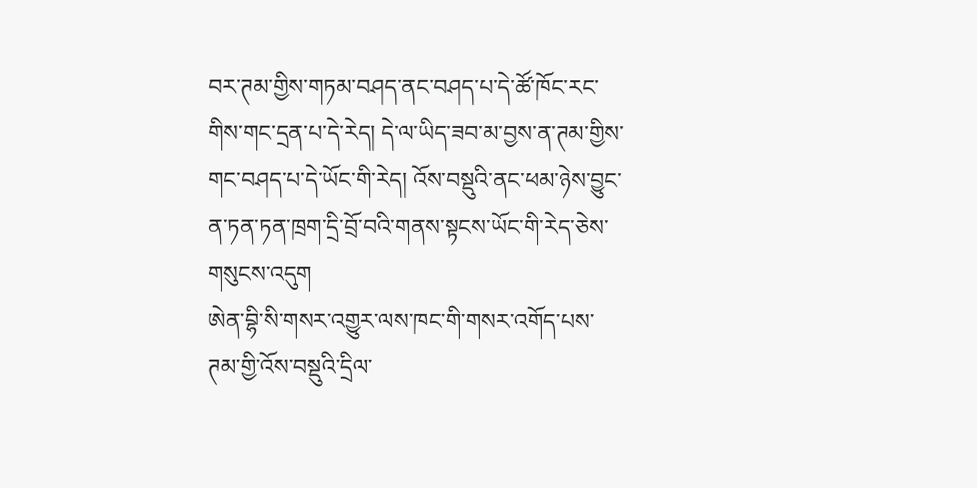བར་ཊམ་གྱིས་གཏམ་བཤད་ནང་བཤད་པ་དེ་ཚོ་ཁོང་རང་གིས་གང་དྲན་པ་དེ་རེད། དེ་ལ་ཡིད་ཟབ་མ་བྱས་ན་ཊམ་གྱིས་གང་བཤད་པ་དེ་ཡོང་གི་རེད། འོས་བསྡུའི་ནང་ཕམ་ཉེས་བྱུང་ན་ཏན་ཏན་ཁྲག་དྲི་བྲོ་བའི་གནས་སྟངས་ཡོང་གི་རེད་ཅེས་གསུངས་འདུག
ཨེན་བྷི་སི་གསར་འགྱུར་ལས་ཁང་གི་གསར་འགོད་པས་ཊམ་གྱི་འོས་བསྡུའི་དྲིལ་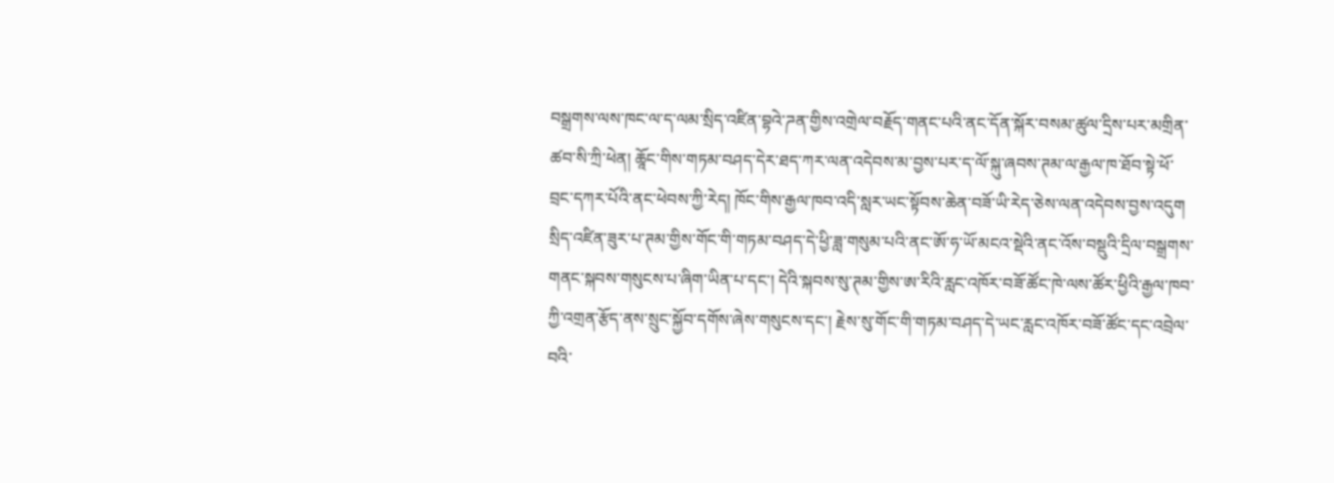བསྒྲགས་ལས་ཁང་ལ་ད་ལམ་སྲིད་འཛིན་བྷའེ་ཌན་གྱིས་འགྲེལ་བརྗོད་གནང་པའི་ནང་དོན་སྐོར་བསམ་ཚུལ་དྲིས་པར་མགྲིན་ཚབ་སི་ཀྲི་ཕེན། ཆཱོང་གིས་གཏམ་བཤད་དེར་ཐད་ཀར་ལན་འདེབས་མ་བྱས་པར་ད་ལོ་སྐུ་ཞབས་ཊམ་ལ་རྒྱལ་ཁ་ཐོབ་སྟེ་ཕོ་བྲང་དཀར་པོའི་ནང་ཕེབས་ཀྱི་རེད། ཁོང་གིས་རྒྱལ་ཁབ་འདི་སླར་ཡང་སྟོབས་ཆེན་བཟོ་ཡི་རེད་ཅེས་ལན་འདེབས་བྱས་འདུག
སྲིད་འཛིན་ཟུར་པ་ཊམ་གྱིས་གོང་གི་གཏམ་བཤད་དེ་ཕྱི་ཟླ་གསུམ་པའི་ནང་ཨོ་ཧ་ཡོ་མངའ་སྡེའི་ནང་འོས་བསྡུའི་དྲིལ་བསྒྲགས་གནང་སྐབས་གསུངས་པ་ཞིག་ཡིན་པ་དང་། དེའི་སྐབས་སུ་ཊམ་གྱིས་ཨ་རིའི་རླང་འཁོར་བཟོ་ཚོང་ཁེ་ལས་ཚོར་ཕྱིའི་རྒྱལ་ཁབ་ཀྱི་འགྲན་རྩོད་ནས་སྲུང་སྐྱོབ་དགོས་ཞེས་གསུངས་དང་། རྗེས་སུ་གོང་གི་གཏམ་བཤད་དེ་ཡང་རླང་འཁོར་བཟོ་ཚོང་དང་འབྲེལ་བའི་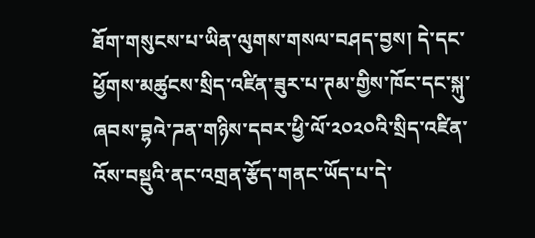ཐོག་གསུངས་པ་ཡིན་ལུགས་གསལ་བཤད་བྱས། དེ་དང་ཕྱོགས་མཚུངས་སྲིད་འཛིན་ཟུར་པ་ཊམ་གྱིས་ཁོང་དང་སྐུ་ཞབས་བྷའེ་ཌན་གཉིས་དབར་ཕྱི་ལོ་༢༠༢༠འི་སྲིད་འཛིན་འོས་བསྡུའི་ནང་འགྲན་རྩོད་གནང་ཡོད་པ་དེ་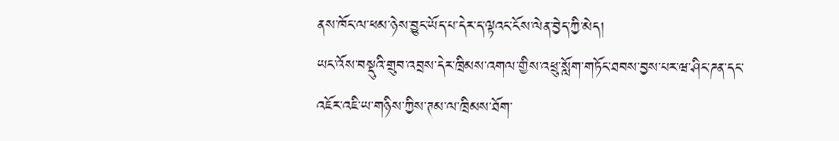ནས་ཁོང་ལ་ཕམ་ཉེས་བྱུང་ཡོད་པ་དེར་ད་ལྟའང་ངོས་ལེན་བྱེད་ཀྱི་མེད།
ཡང་འོས་བསྡུའི་གྲུབ་འབྲས་དེར་ཁྲིམས་འགལ་གྱིས་འཕྲུ་སློག་གཏོང་ཐབས་བྱས་པར་ཝ་ཤིང་ཌན་དང་འཇོར་འཇི་ཡ་གཉིས་ཀྱིས་ཊམ་ལ་ཁྲིམས་ཐོག་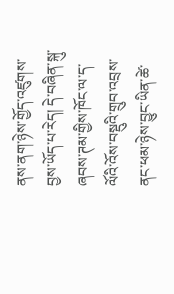ནས་ནག་ཉེས་གྱོད་འཛུགས་བྱས་ཡོད་པ་རེད། དེ་བཞིན་སྐུ་ཞབས་ཊམ་གྱིས་ཁོང་ལ་ད་ལོའི་འོས་བསྡུའི་གྲུབ་འབྲས་ནང་ཕམ་ཉེས་བྱུང་ཡིན་ཚེ་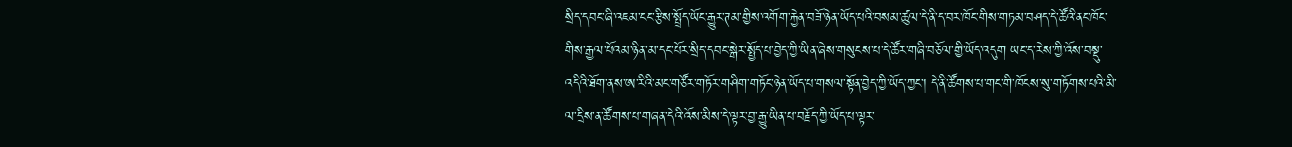སྲིད་དབང་ཞི་འཇམ་ངང་རྩིས་སྤྲོད་ཡོང་རྒྱུར་ཊམ་གྱིས་འགོག་རྐྱེན་བཟོ་ཉེན་ཡོད་པའི་བསམ་ཚུལ་དེ་ནི་ད་བར་ཁོང་གིས་གཏམ་བཤད་དེ་ཚོའི་ནང་ཁོང་གིས་རྒྱལ་པོའམ་ཉིན་མ་དང་པོར་སྲིད་དབང་སྒེར་སྤྱོད་པ་བྱེད་ཀྱི་ཡིན་ཞེས་གསུངས་པ་དེ་ཚོར་གཞི་བཅོལ་གྱི་ཡོད་འདུག ཡང་ད་རེས་ཀྱི་འོས་བསྡུ་འདིའི་ཐོག་ནས་ཨ་རིའི་མང་གཙོར་གཏོར་གཤིག་གཏོང་ཉེན་ཡོད་པ་གསལ་སྟོན་བྱེད་ཀྱི་ཡོད་ཀྱང་། དེ་ནི་ཚོགས་པ་གང་གི་ཁོངས་སུ་གཏོགས་པའི་མི་ལ་དྲིས་ན་ཚོགས་པ་གཞན་དེའི་འོས་མིས་དེ་ལྟར་བྱ་རྒྱུ་ཡིན་པ་བརྗོད་ཀྱི་ཡོད་པ་ལྟར་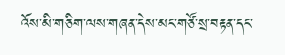འོས་མི་གཅིག་ལས་གཞན་དེས་མང་གཙོ་སྲ་བརྟན་དང་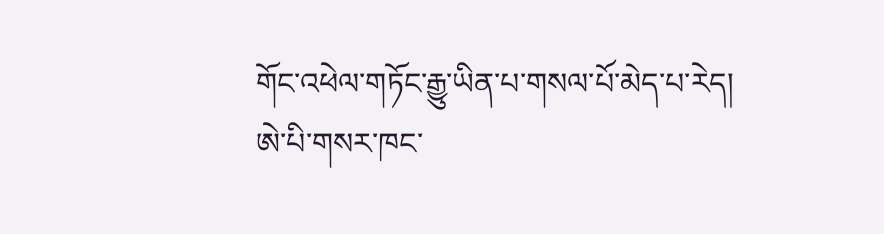གོང་འཕེལ་གཏོང་རྒྱུ་ཡིན་པ་གསལ་པོ་མེད་པ་རེད།
ཨེ་པི་གསར་ཁང་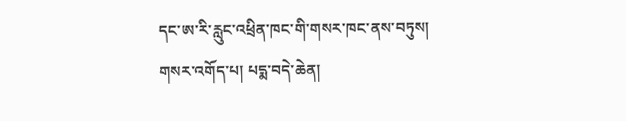དང་ཨ་རི་རླུང་འཕྲིན་ཁང་གི་གསར་ཁང་ནས་བཏུས།
གསར་འགོད་པ། པདྨ་བདེ་ཆེན།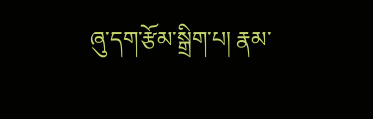ཞུ་དག་རྩོམ་སྒྲིག་པ། རྣམ་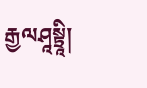རྒྱལཤཱསྟྲཱི།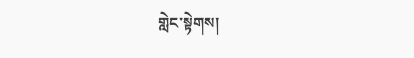གླེང་སྟེགས།